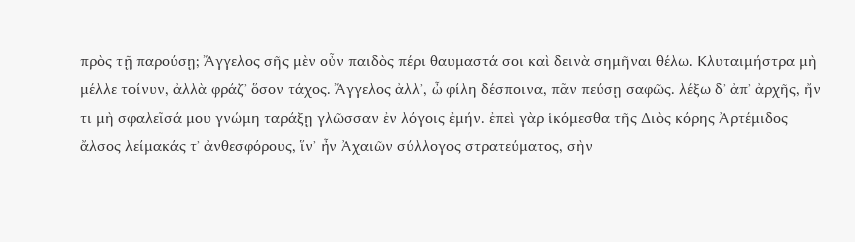πρὸς τῇ παρούσῃ; Ἄγγελος σῆς μὲν οὖν παιδὸς πέρι θαυμαστά σοι καὶ δεινὰ σημῆναι θέλω. Κλυταιμήστρα μὴ μέλλε τοίνυν, ἀλλὰ φράζʼ ὅσον τάχος. Ἄγγελος ἀλλʼ, ὦ φίλη δέσποινα, πᾶν πεύσῃ σαφῶς. λέξω δʼ ἀπʼ ἀρχῆς, ἤν τι μὴ σφαλεῖσά μου γνώμη ταράξῃ γλῶσσαν ἐν λόγοις ἐμήν. ἐπεὶ γὰρ ἱκόμεσθα τῆς Διὸς κόρης Ἀρτέμιδος ἄλσος λείμακάς τʼ ἀνθεσφόρους, ἵνʼ ἦν Ἀχαιῶν σύλλογος στρατεύματος, σὴν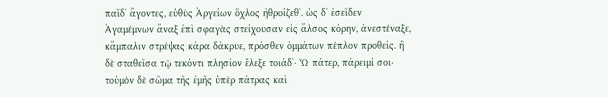παῖδʼ ἄγοντες, εὐθὺς Ἀργείων ὄχλος ἠθροίζεθʼ. ὡς δʼ ἐσεῖδεν Ἀγαμέμνων ἄναξ ἐπὶ σφαγὰς στείχουσαν εἰς ἄλσος κόρην, ἀνεστέναξε, κἄμπαλιν στρέψας κάρα δάκρυε, πρόσθεν ὀμμάτων πέπλον προθείς. ἣ δὲ σταθεῖσα τῷ τεκόντι πλησίον ἔλεξε τοιάδʼ· Ὦ πάτερ, πάρειμί σοι· τοὐμὸν δὲ σῶμα τῆς ἐμῆς ὑπὲρ πάτρας καὶ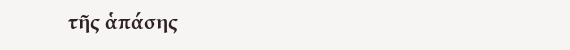τῆς ἁπάσης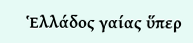Ἑλλάδος γαίας ὕπερ